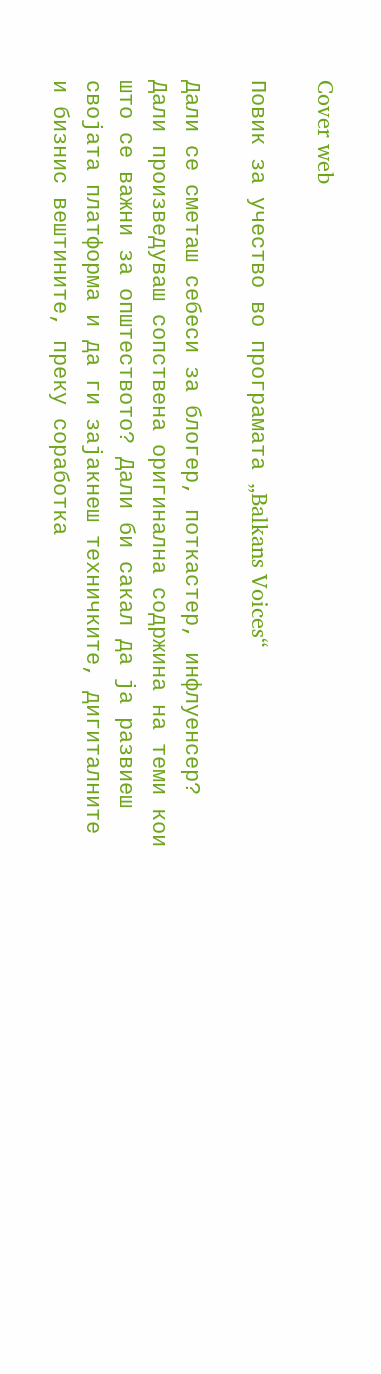Cover web

Повик за учество во програмата „Balkans Voices“

Дали се сметаш себеси за блогер, поткастер, инфлуенсер? Дали произведуваш сопствена оригинална содржина на теми кои што се важни за општеството? Дали би сакал да ја развиеш својата платформа и да ги зајакнеш техничките, дигиталните и бизнис вештините, преку соработка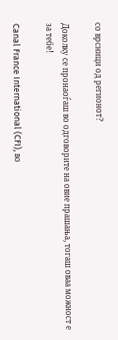со врсници од регионот?

Доколку се пронаоѓаш во одговорите на овие прашања, тогаш оваа можност е за тебе!

Canal France International (CFI), во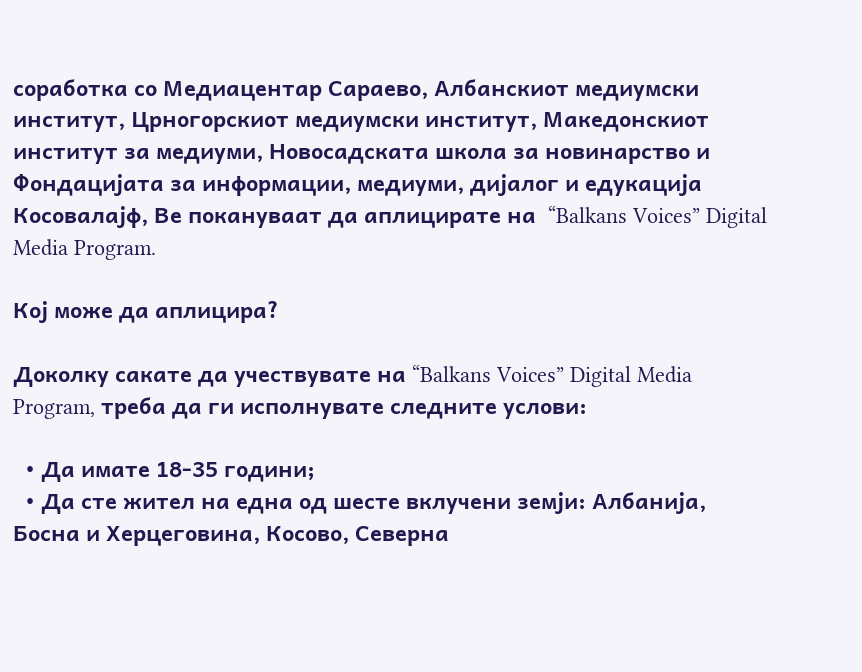соработка со Медиацентар Сараево, Албанскиот медиумски институт, Црногорскиот медиумски институт, Македонскиот институт за медиуми, Новосадската школа за новинарство и Фондацијата за информации, медиуми, дијалог и едукација Косовалајф, Ве покануваат да аплицирате на  “Balkans Voices” Digital Media Program.

Кој може да аплицира?

Доколку сакате да учествувате на “Balkans Voices” Digital Media Program, треба да ги исполнувате следните услови:

  • Да имате 18-35 години;
  • Да сте жител на една од шесте вклучени земји: Албанија, Босна и Херцеговина, Косово, Северна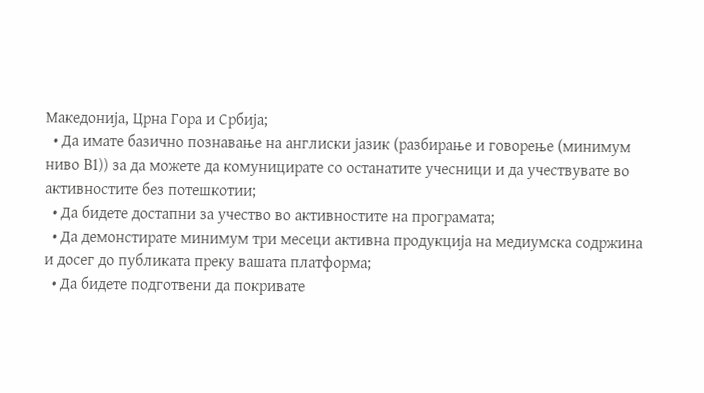Македонија, Црна Гора и Србија;
  • Да имате базично познавање на англиски јазик (разбирање и говорење (минимум ниво B1)) за да можете да комуницирате со останатите учесници и да учествувате во активностите без потешкотии;
  • Да бидете достапни за учество во активностите на програмата;
  • Да демонстирате минимум три месеци активна продукција на медиумска содржина и досег до публиката преку вашата платформа;
  • Да бидете подготвени да покривате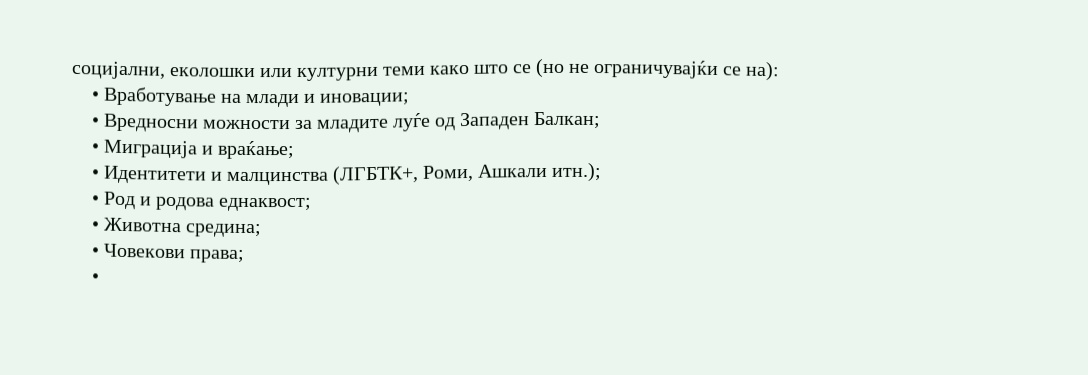социјални, еколошки или културни теми како што се (но не ограничувајќи се на):
    • Вработување на млади и иновации;
    • Вредносни можности за младите луѓе од Западен Балкан;
    • Миграција и враќање;
    • Идентитети и малцинства (ЛГБТК+, Роми, Ашкали итн.);
    • Род и родова еднаквост;
    • Животна средина;
    • Човекови права;
    •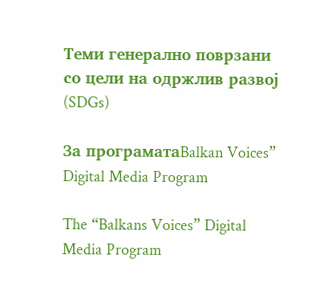Теми генерално поврзани со цели на одржлив развој (SDGs)

За програматаBalkan Voices” Digital Media Program

The “Balkans Voices” Digital Media Program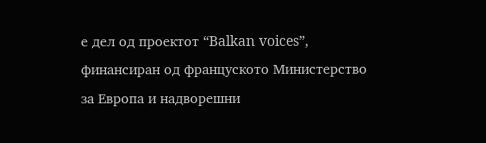е дел од проектот “Balkan voices”, финансиран од француското Mинистерство за Европа и надворешни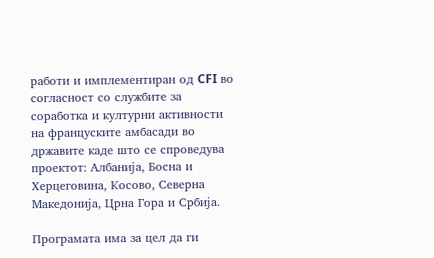работи и имплементиран од CFI во согласност со службите за соработка и културни активности на француските амбасади во државите каде што се спроведува проектот: Албанија, Босна и Херцеговина, Косово, Северна Македонија, Црна Гора и Србија.

Програмата има за цел да ги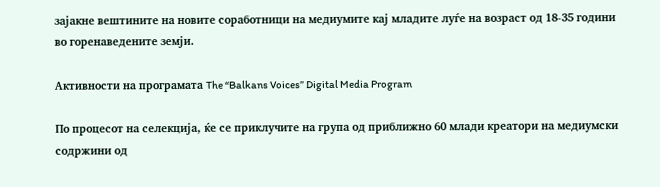зајакне вештините на новите соработници на медиумите кај младите луѓе на возраст од 18-35 години во горенаведените земји.

Активности на програмата The “Balkans Voices” Digital Media Program

По процесот на селекција, ќе се приклучите на група од приближно 60 млади креатори на медиумски содржини од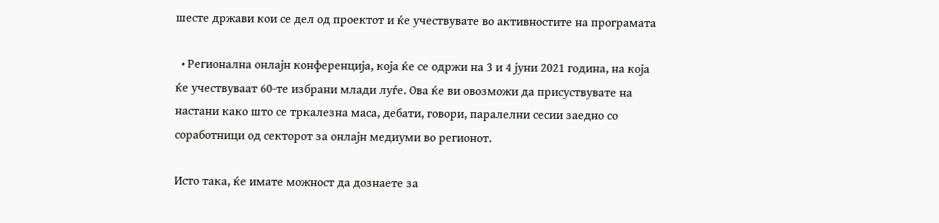шесте држави кои се дел од проектот и ќе учествувате во активностите на програмата

  • Регионална онлајн конференција, која ќе се одржи на 3 и 4 јуни 2021 година, на која ќе учествуваат 60-те избрани млади луѓе. Ова ќе ви овозможи да присуствувате на настани како што се тркалезна маса, дебати, говори, паралелни сесии заедно со соработници од секторот за онлајн медиуми во регионот.

Исто така, ќе имате можност да дознаете за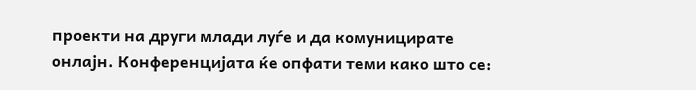проекти на други млади луѓе и да комуницирате онлајн. Конференцијата ќе опфати теми како што се: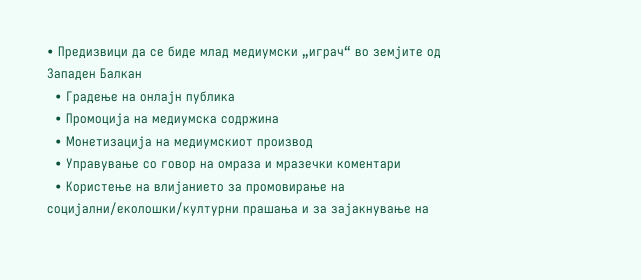• Предизвици да се биде млад медиумски „играч“ во земјите од Западен Балкан
  • Градење на онлајн публика
  • Промоција на медиумска содржина
  • Монетизација на медиумскиот производ
  • Управување со говор на омраза и мразечки коментари
  • Користење на влијанието за промовирање на социјални/еколошки/културни прашања и за зајакнување на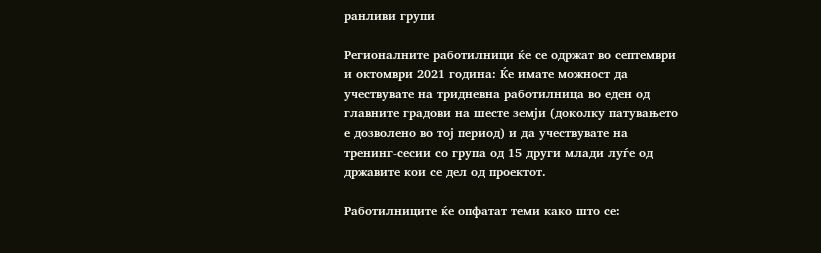ранливи групи

Регионалните работилници ќе се одржат во септември и октомври 2021 година: Ќе имате можност да учествувате на тридневна работилница во еден од главните градови на шесте земји (доколку патувањето е дозволено во тој период) и да учествувате на тренинг-сесии со група од 15 други млади луѓе од државите кои се дел од проектот.

Работилниците ќе опфатат теми како што се: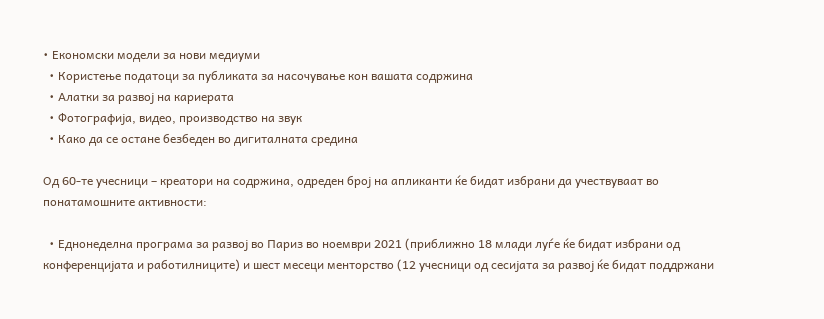• Економски модели за нови медиуми
  • Користење податоци за публиката за насочување кон вашата содржина
  • Алатки за развој на кариерата
  • Фотографија, видео, производство на звук
  • Како да се остане безбеден во дигиталната средина

Од 60-те учесници – креатори на содржина, одреден број на апликанти ќе бидат избрани да учествуваат во понатамошните активности:

  • Еднонеделна програма за развој во Париз во ноември 2021 (приближно 18 млади луѓе ќе бидат избрани од конференцијата и работилниците) и шест месеци менторство (12 учесници од сесијата за развој ќе бидат поддржани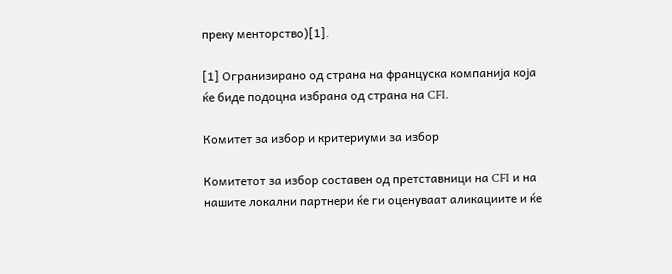преку менторство)[1].

[1] Огранизирано од страна на француска компанија која ќе биде подоцна избрана од страна на CFI.

Комитет за избор и критериуми за избор

Комитетот за избор составен од претставници на CFI и на нашите локални партнери ќе ги оценуваат аликациите и ќе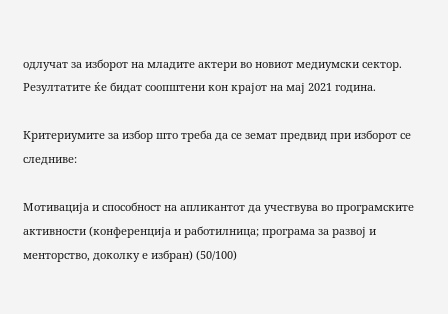одлучат за изборот на младите актери во новиот медиумски сектор. Резултатите ќе бидат соопштени кон крајот на мај 2021 година.

Критериумите за избор што треба да се земат предвид при изборот се следниве:

Мотивација и способност на апликантот да учествува во програмските активности (конференција и работилница; програма за развој и менторство, доколку е избран) (50/100)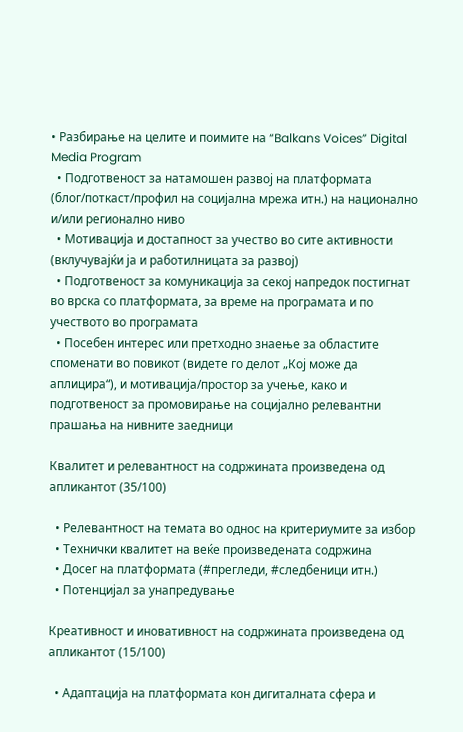• Разбирање на целите и поимите на “Balkans Voices” Digital Media Program
  • Подготвеност за натамошен развој на платформата (блог/поткаст/профил на социјална мрежа итн.) на национално и/или регионално ниво
  • Мотивација и достапност за учество во сите активности (вклучувајќи ја и работилницата за развој)
  • Подготвеност за комуникација за секој напредок постигнат во врска со платформата, за време на програмата и по учеството во програмата
  • Посебен интерес или претходно знаење за областите споменати во повикот (видете го делот „Кој може да аплицира“), и мотивација/простор за учење, како и подготвеност за промовирање на социјално релевантни прашања на нивните заедници

Квалитет и релевантност на содржината произведена од апликантот (35/100)

  • Релевантност на темата во однос на критериумите за избор
  • Технички квалитет на веќе произведената содржина
  • Досег на платформата (#прегледи, #следбеници итн.)
  • Потенцијал за унапредување

Креативност и иновативност на содржината произведена од апликантот (15/100)

  • Адаптација на платформата кон дигиталната сфера и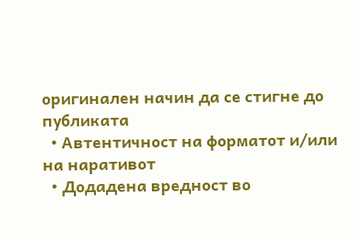оригинален начин да се стигне до публиката
  • Автентичност на форматот и/или на наративот
  • Додадена вредност во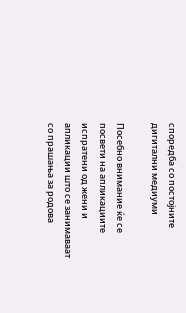споредба со постојните дигитални медиуми

Посебно внимание ќе се посвети на апликациите испратени од жени и апликации што се занимаваат со прашања за родова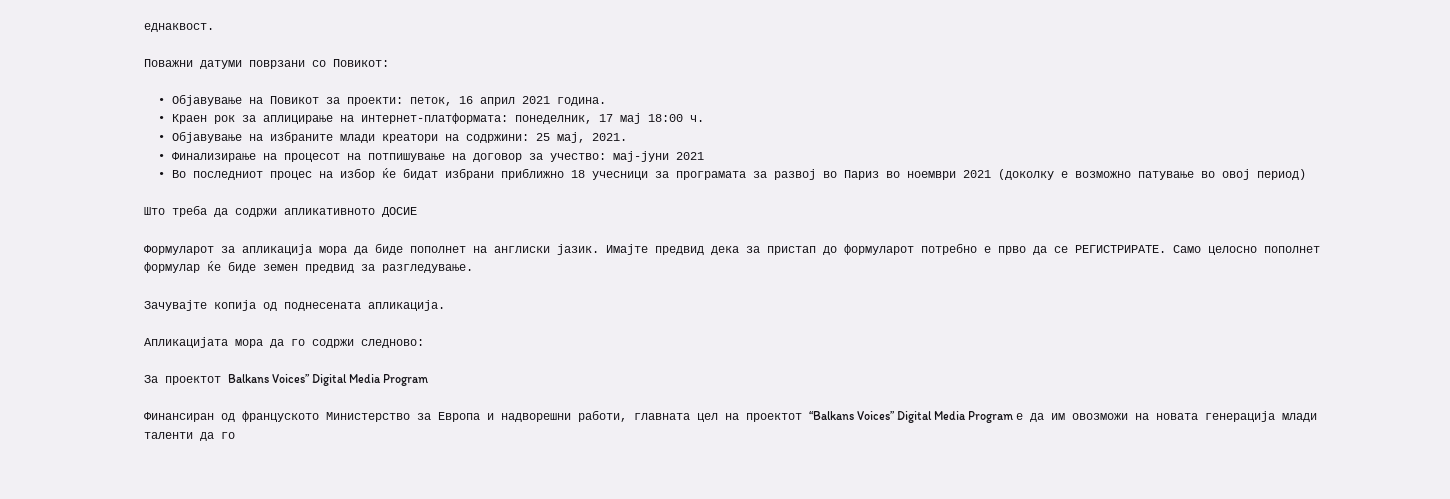еднаквост.

Поважни датуми поврзани со Повикот:

  • Објавување на Повикот за проекти: петок, 16 април 2021 година.
  • Краен рок за аплицирање на интернет-платформата: понеделник, 17 мај 18:00 ч.
  • Објавување на избраните млади креатори на содржини: 25 мај, 2021.
  • Финализирање на процесот на потпишување на договор за учество: мај-јуни 2021
  • Во последниот процес на избор ќе бидат избрани приближно 18 учесници за програмата за развој во Париз во ноември 2021 (доколку е возможно патување во овој период)

Што треба да содржи апликативното ДОСИЕ

Формуларот за апликација мора да биде пополнет на англиски јазик. Имајте предвид дека за пристап до формуларот потребно е прво да се РЕГИСТРИРАТЕ. Само целосно пополнет формулар ќе биде земен предвид за разгледување.

Зачувајте копија од поднесената апликација.

Апликацијата мора да го содржи следново:

За проектот Balkans Voices” Digital Media Program

Финансиран од француското Министерство за Европа и надворешни работи, главната цел на проектот “Balkans Voices” Digital Media Program е да им овозможи на новата генерација млади таленти да го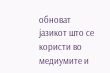обноват јазикот што се користи во медиумите и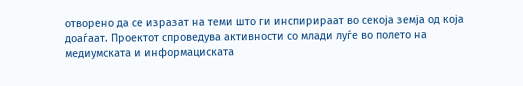отворено да се изразат на теми што ги инспирираат во секоја земја од која доаѓаат. Проектот спроведува активности со млади луѓе во полето на медиумската и информациската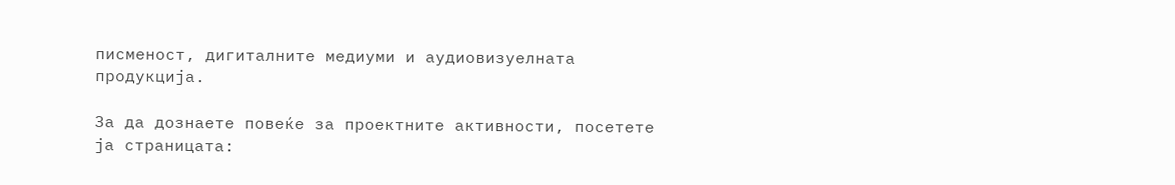писменост, дигиталните медиуми и аудиовизуелната продукција.

За да дознаете повеќе за проектните активности, посетете ја страницата: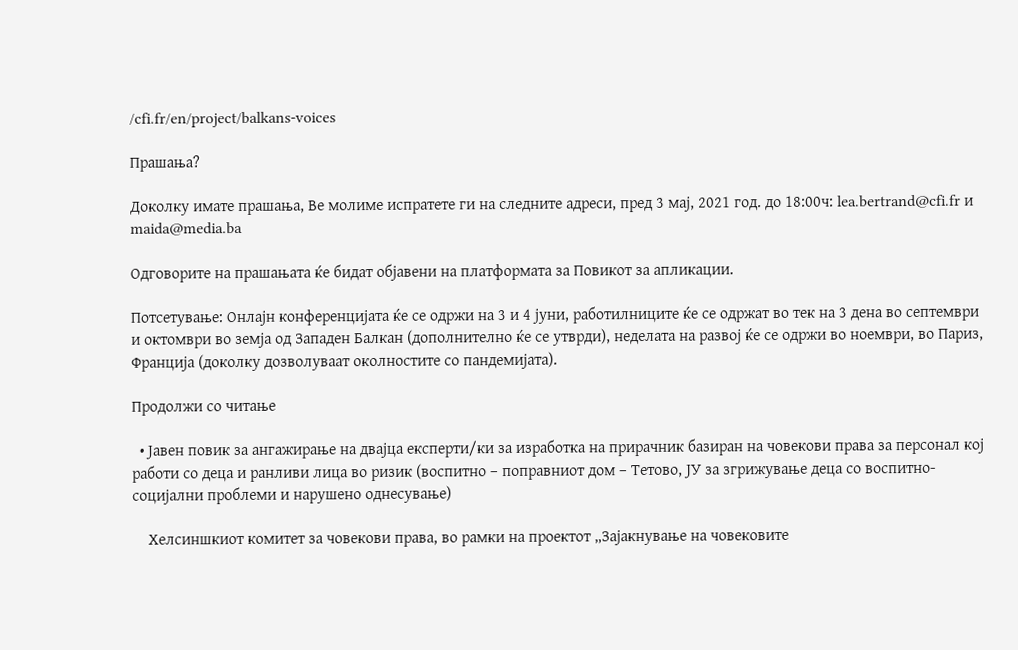/cfi.fr/en/project/balkans-voices

Прашања?

Доколку имате прашања, Ве молиме испратете ги на следните адреси, пред 3 мај, 2021 год. до 18:00ч: lea.bertrand@cfi.fr и maida@media.ba

Одговорите на прашањата ќе бидат објавени на платформата за Повикот за апликации.

Потсетување: Онлајн конференцијата ќе се одржи на 3 и 4 јуни, работилниците ќе се одржат во тек на 3 дена во септември и октомври во земја од Западен Балкан (дополнително ќе се утврди), неделата на развој ќе се одржи во ноември, во Париз, Франција (доколку дозволуваат околностите со пандемијата).

Продолжи со читање

  • Јавен повик за ангажирање на двајца експерти/ки за изработка на прирачник базиран на човекови права за персонал кој работи со деца и ранливи лица во ризик (воспитно – поправниот дом – Тетово, ЈУ за згрижување деца со воспитно-социјални проблеми и нарушено однесување)

    Хелсиншкиот комитет за човекови права, во рамки на проектот „Зајакнување на човековите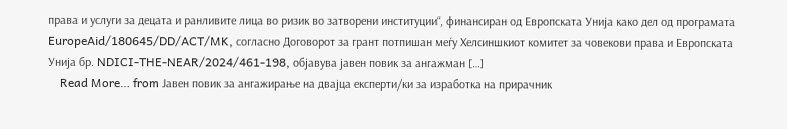права и услуги за децата и ранливите лица во ризик во затворени институции“, финансиран од Европската Унија како дел од програмата EuropeAid/180645/DD/ACT/MK, согласно Договорот за грант потпишан меѓу Хелсиншкиот комитет за човекови права и Европската Унија бр. NDICI-THE-NEAR/2024/461-198, објавува јавен повик за ангажман […]
    Read More… from Јавен повик за ангажирање на двајца експерти/ки за изработка на прирачник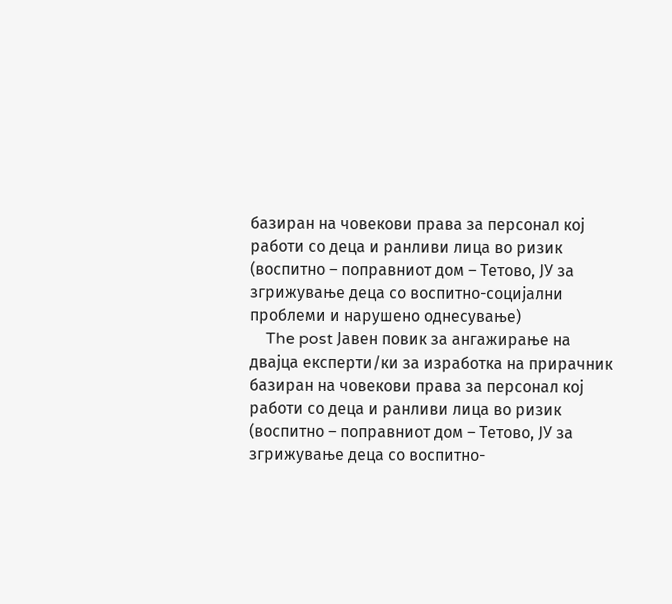базиран на човекови права за персонал кој работи со деца и ранливи лица во ризик (воспитно – поправниот дом – Тетово, ЈУ за згрижување деца со воспитно-социјални проблеми и нарушено однесување)
    The post Јавен повик за ангажирање на двајца експерти/ки за изработка на прирачник базиран на човекови права за персонал кој работи со деца и ранливи лица во ризик (воспитно – поправниот дом – Тетово, ЈУ за згрижување деца со воспитно-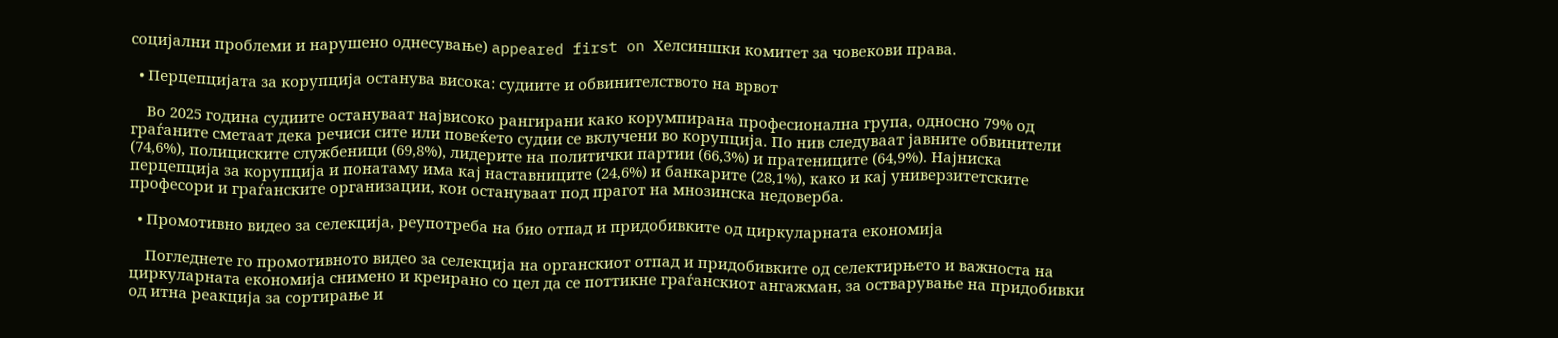социјални проблеми и нарушено однесување) appeared first on Хелсиншки комитет за човекови права.

  • Перцепцијата за корупција останува висока: судиите и обвинителството на врвот

    Во 2025 година судиите остануваат највисоко рангирани како корумпирана професионална група, односно 79% од граѓаните сметаат дека речиси сите или повеќето судии се вклучени во корупција. По нив следуваат јавните обвинители (74,6%), полициските службеници (69,8%), лидерите на политички партии (66,3%) и пратениците (64,9%). Најниска перцепција за корупција и понатаму има кај наставниците (24,6%) и банкарите (28,1%), како и кај универзитетските професори и граѓанските организации, кои остануваат под прагот на мнозинска недоверба.

  • Промотивно видео за селекција, реупотреба на био отпад и придобивките од циркуларната економија

    Погледнете го промотивното видео за селекција на органскиот отпад и придобивките од селектирњето и важноста на циркуларната економија снимено и креирано со цел да се поттикне граѓанскиот ангажман, за остварување на придобивки од итна реакција за сортирање и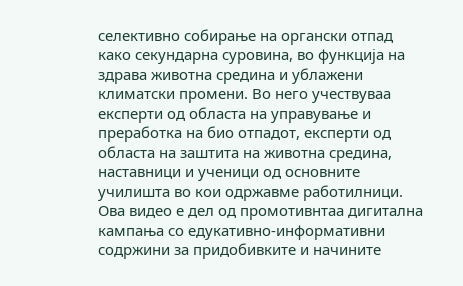селективно собирање на органски отпад како секундарна суровина, во функција на здрава животна средина и ублажени климатски промени. Во него учествуваа експерти од областа на управување и преработка на био отпадот, експерти од областа на заштита на животна средина, наставници и ученици од основните училишта во кои одржавме работилници. Ова видео е дел од промотивнтаа дигитална кампања со едукативно-информативни содржини за придобивките и начините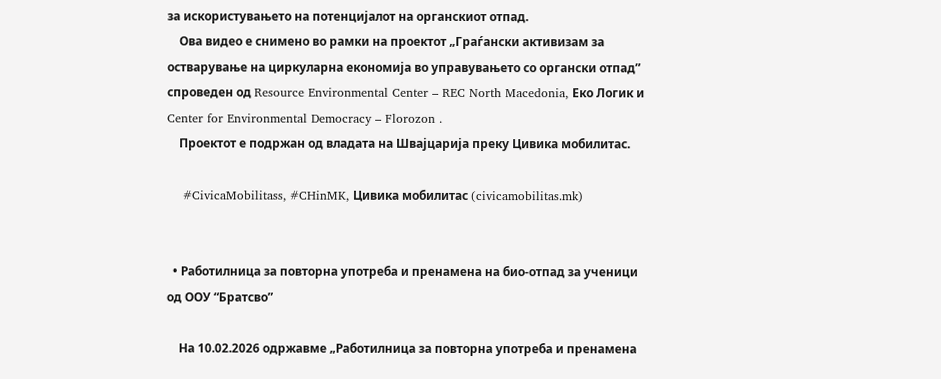за искористувањето на потенцијалот на органскиот отпад.
    Ова видео е снимено во рамки на проектот „Граѓански активизам за остварување на циркуларна економија во управувањето со органски отпад” спроведен од Resource Environmental Center – REC North Macedonia, Еко Логик и Center for Environmental Democracy – Florozon .
    Проектот е подржан од владата на Швајцарија преку Цивика мобилитас.

    #CivicaMobilitass, #CHinMK, Цивика мобилитас (civicamobilitas.mk)


  • Работилница за повторна употреба и пренамена на био-отпад за ученици од ООУ “Братсво”

    На 10.02.2026 одржавме „Работилница за повторна употреба и пренамена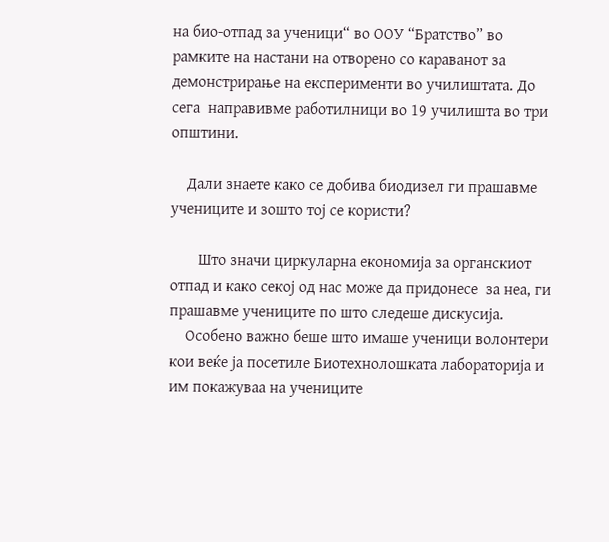на био-отпад за ученици“ во ООУ “Братство” во рамките на настани на отворено со караванот за демонстрирање на експерименти во училиштата. До сега  направивме работилници во 19 училишта во три општини.

    Дали знаете како се добива биодизел ги прашавме учениците и зошто тој се користи?

       Што значи циркуларна економија за органскиот отпад и како секој од нас може да придонесе  за неа, ги прашавме учениците по што следеше дискусија.
    Особено важно беше што имаше ученици волонтери кои веќе ја посетиле Биотехнолошката лабораторија и им покажуваа на учениците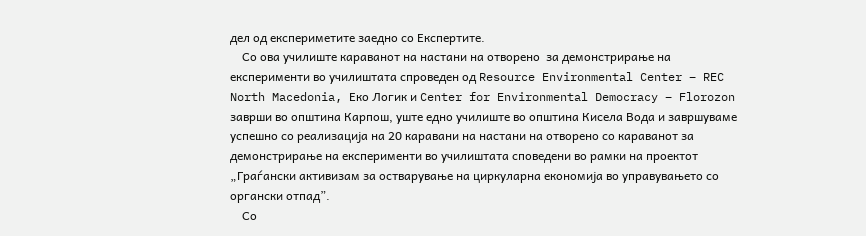дел од експериметите заедно со Експертите.
    Со ова училиште караванот на настани на отворено  за демонстрирање на експерименти во училиштата спроведен од Resource Environmental Center – REC North Macedonia, Еко Логик и Center for Environmental Democracy – Florozon заврши во општина Карпош, уште едно училиште во општина Кисела Вода и завршуваме успешно со реализација на 20 каравани на настани на отворено со караванот за демонстрирање на експерименти во училиштата споведени во рамки на проектот „Граѓански активизам за остварување на циркуларна економија во управувањето со органски отпад”.
    Со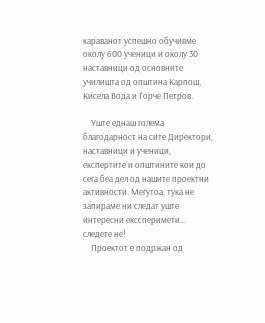караванот успешно обучивме околу 600 ученици и околу 30 наставници од основните училишта од општина Карпош, Кисела Вода и Ѓорче Петров.

    Уште еднаш голема благодарност на сите Директори, наставници и ученици, експертите и општините кои до сега беа дел од нашите проектни активности. Меѓутоа, тука не запираме ни следат уште интересни екссперимети… следете не!
    Проектот е подржан од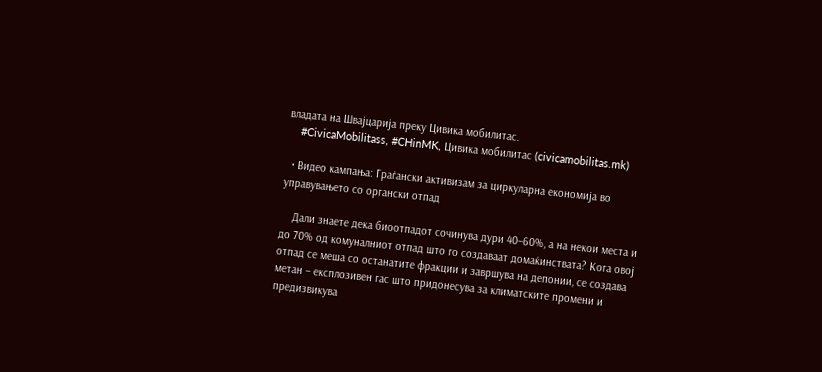владата на Швајцарија преку Цивика мобилитас.
    #CivicaMobilitass, #CHinMK, Цивика мобилитас (civicamobilitas.mk)

  • Видео кампања: Граѓански активизам за циркуларна економија во управувањето со органски отпад

    Дали знаете дека биоотпадот сочинува дури 40–60%, а на некои места и до 70% од комуналниот отпад што го создаваат домаќинствата? Кога овој отпад се меша со останатите фракции и завршува на депонии, се создава метан – експлозивен гас што придонесува за климатските промени и предизвикува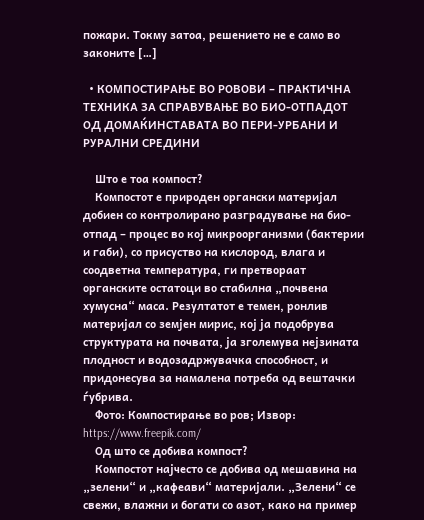пожари. Токму затоа, решението не е само во законите […]

  • КОМПОСТИРАЊЕ ВО РОВОВИ – ПРАКТИЧНА ТЕХНИКА ЗА СПРАВУВАЊЕ ВО БИО-ОТПАДОТ ОД ДОМАЌИНСТАВАТА ВО ПЕРИ-УРБАНИ И РУРАЛНИ СРЕДИНИ

    Што е тоа компост?
    Компостот е природен органски материјал добиен со контролирано разградување на био-отпад – процес во кој микроорганизми (бактерии и габи), со присуство на кислород, влага и соодветна температура, ги претвораат органските остатоци во стабилна „почвена хумусна“ маса. Резултатот е темен, ронлив материјал со земјен мирис, кој ја подобрува структурата на почвата, ја зголемува нејзината плодност и водозадржувачка способност, и придонесува за намалена потреба од вештачки ѓубрива.
    Фото: Компостирање во ров; Извор: https://www.freepik.com/
    Од што се добива компост?
    Компостот најчесто се добива од мешавина на „зелени“ и „кафеави“ материјали. „Зелени“ се свежи, влажни и богати со азот, како на пример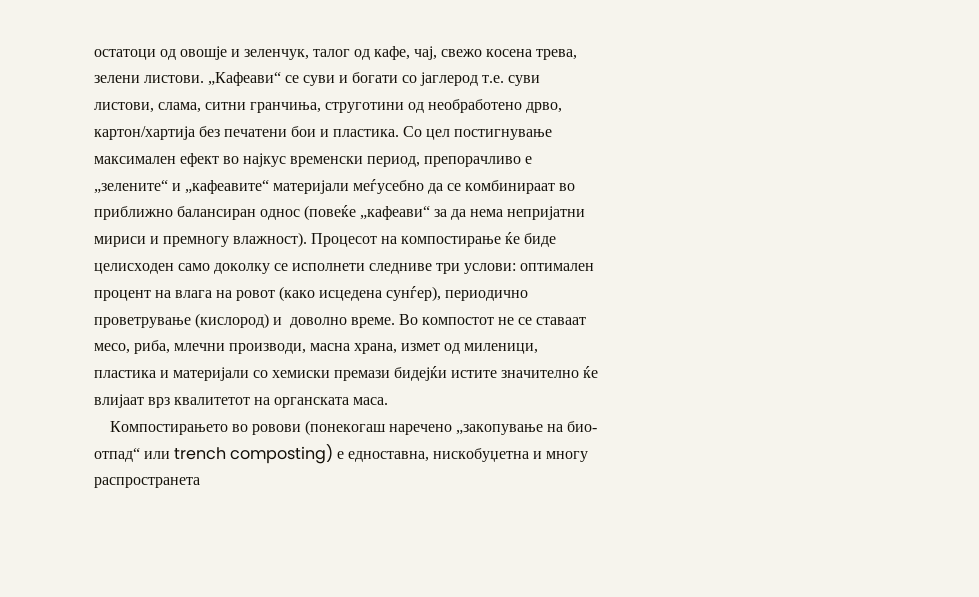остатоци од овошје и зеленчук, талог од кафе, чај, свежо косена трева, зелени листови. „Кафеави“ се суви и богати со јаглерод т.е. суви листови, слама, ситни гранчиња, струготини од необработено дрво, картон/хартија без печатени бои и пластика. Со цел постигнување максимален ефект во најкус временски период, препорачливо е  „зелените“ и „кафеавите“ материјали меѓусебно да се комбинираат во приближно балансиран однос (повеќе „кафеави“ за да нема непријатни мириси и премногу влажност). Процесот на компостирање ќе биде целисходен само доколку се исполнети следниве три услови: оптимален процент на влага на ровот (како исцедена сунѓер), периодично проветрување (кислород) и  доволно време. Во компостот не се ставаат месо, риба, млечни производи, масна храна, измет од миленици, пластика и материјали со хемиски премази бидејќи истите значително ќе влијаат врз квалитетот на органската маса.
    Компостирањето во ровови (понекогаш наречено „закопување на био-отпад“ или trench composting) е едноставна, нискобуџетна и многу распространета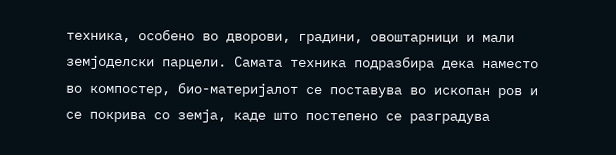техника, особено во дворови, градини, овоштарници и мали земјоделски парцели. Самата техника подразбира дека наместо во компостер, био-материјалот се поставува во ископан ров и се покрива со земја, каде што постепено се разградува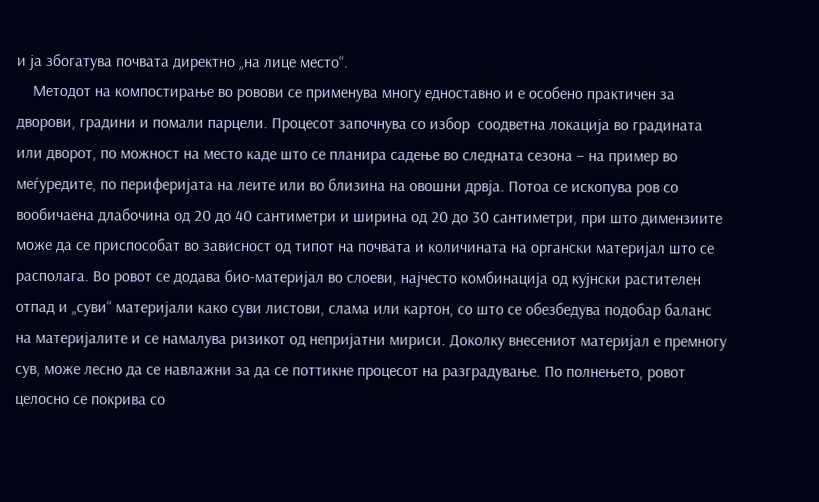и ја збогатува почвата директно „на лице место“.
    Методот на компостирање во ровови се применува многу едноставно и е особено практичен за дворови, градини и помали парцели. Процесот започнува со избор  соодветна локација во градината или дворот, по можност на место каде што се планира садење во следната сезона – на пример во меѓуредите, по периферијата на леите или во близина на овошни дрвја. Потоа се ископува ров со вообичаена длабочина од 20 до 40 сантиметри и ширина од 20 до 30 сантиметри, при што димензиите може да се приспособат во зависност од типот на почвата и количината на органски материјал што се располага. Во ровот се додава био-материјал во слоеви, најчесто комбинација од кујнски растителен отпад и „суви“ материјали како суви листови, слама или картон, со што се обезбедува подобар баланс на материјалите и се намалува ризикот од непријатни мириси. Доколку внесениот материјал е премногу сув, може лесно да се навлажни за да се поттикне процесот на разградување. По полнењето, ровот целосно се покрива со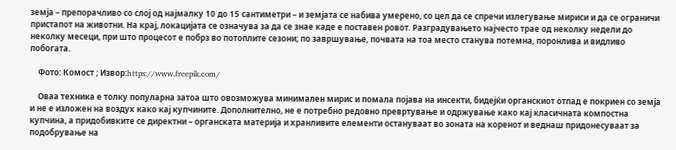земја – препорачливо со слој од најмалку 10 до 15 сантиметри – и земјата се набива умерено, со цел да се спречи излегување мириси и да се ограничи пристапот на животни. На крај, локацијата се означува за да се знае каде е поставен ровот. Разградувањето најчесто трае од неколку недели до неколку месеци, при што процесот е побрз во потоплите сезони; по завршување, почвата на тоа место станува потемна, поронлива и видливо побогата.

    Фото: Комост ; Извор:https://www.freepik.com/

    Оваа техника е толку популарна затоа што овозможува минимален мирис и помала појава на инсекти, бидејќи органскиот отпад е покриен со земја и не е изложен на воздух како кај купчините. Дополнително, не е потребно редовно превртување и одржување како кај класичната компостна купчина, а придобивките се директни – органската материја и хранливите елементи остануваат во зоната на коренот и веднаш придонесуваат за подобрување на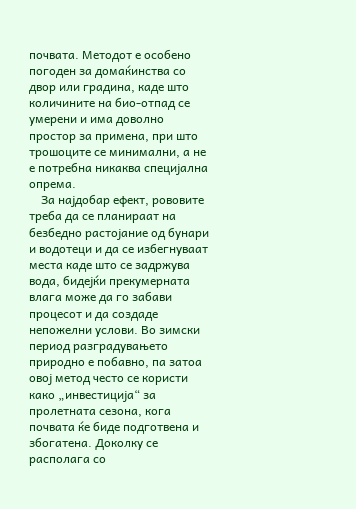почвата. Методот е особено погоден за домаќинства со двор или градина, каде што количините на био-отпад се умерени и има доволно простор за примена, при што трошоците се минимални, а не е потребна никаква специјална опрема.
    За најдобар ефект, рововите треба да се планираат на безбедно растојание од бунари и водотеци и да се избегнуваат места каде што се задржува вода, бидејќи прекумерната влага може да го забави процесот и да создаде непожелни услови. Во зимски период разградувањето природно е побавно, па затоа овој метод често се користи како „инвестиција“ за пролетната сезона, кога почвата ќе биде подготвена и збогатена. Доколку се располага со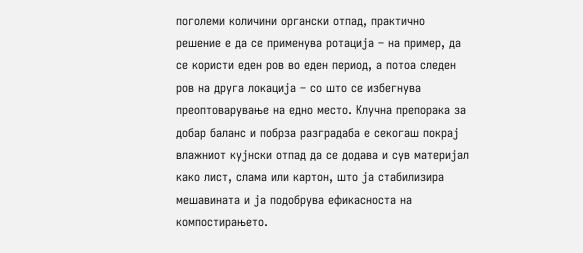поголеми количини органски отпад, практично решение е да се применува ротација – на пример, да се користи еден ров во еден период, а потоа следен ров на друга локација – со што се избегнува преоптоварување на едно место. Клучна препорака за добар баланс и побрза разградаба е секогаш покрај влажниот кујнски отпад да се додава и сув материјал како лист, слама или картон, што ја стабилизира мешавината и ја подобрува ефикасноста на компостирањето.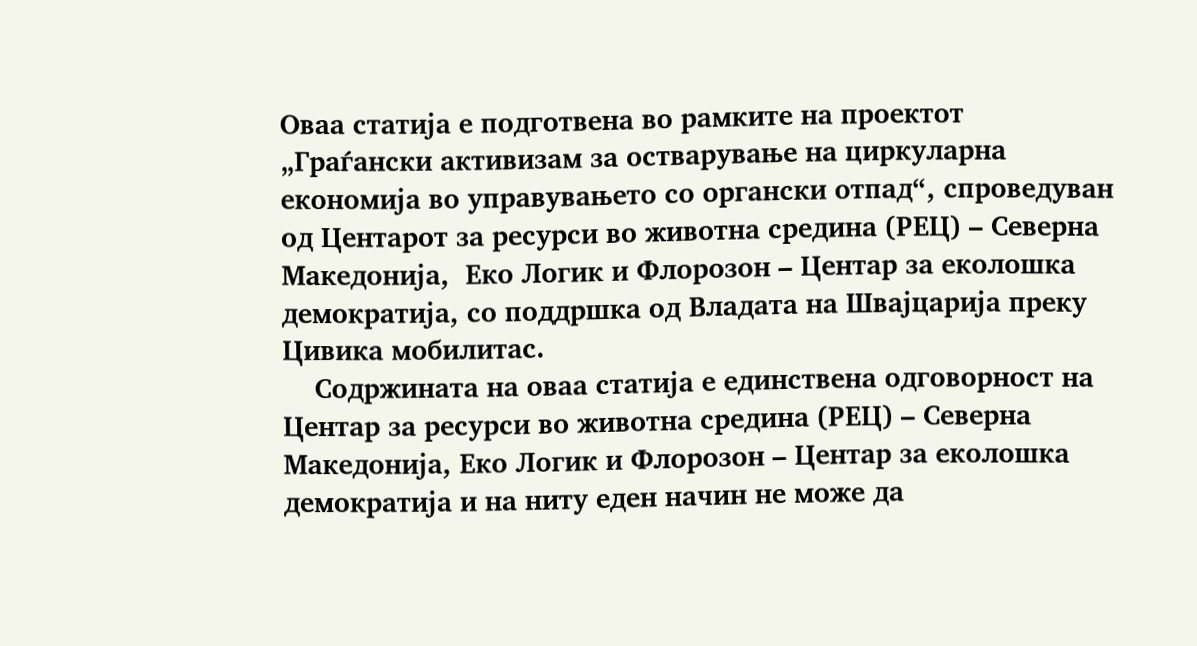Оваа статија е подготвена во рамките на проектот „Граѓански активизам за остварување на циркуларна економија во управувањето со органски отпад“, спроведуван од Центарот за ресурси во животна средина (РЕЦ) – Северна Македонија,  Еко Логик и Флорозон – Центар за еколошка демократија, со поддршка од Владата на Швајцарија преку Цивика мобилитас.
    Содржината на оваа статија е единствена одговорност на Центар за ресурси во животна средина (РЕЦ) – Северна Македонија, Еко Логик и Флорозон – Центар за еколошка демократија и на ниту еден начин не може да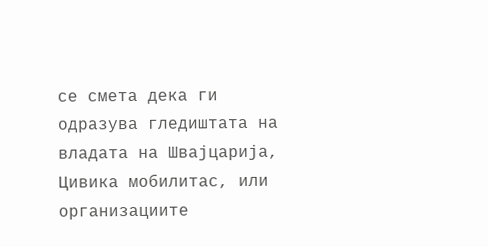се смета дека ги одразува гледиштата на владата на Швајцарија, Цивика мобилитас, или организациите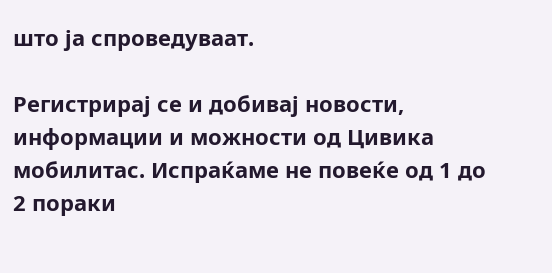што ја спроведуваат.

Регистрирај се и добивај новости, информации и можности од Цивика мобилитас. Испраќаме не повеќе од 1 до 2 пораки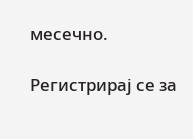месечно.

Регистрирај се за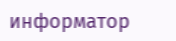информатор